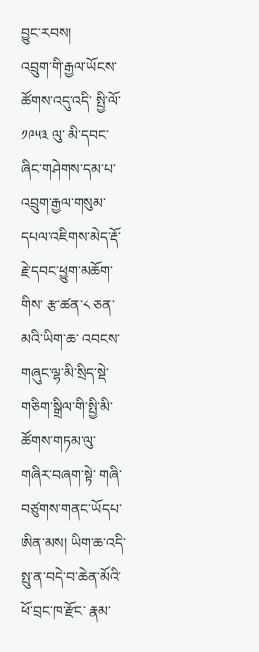བྱུང་རབས།
འབྲུག་གི་རྒྱལ་ཡོངས་ཚོགས་འདུ་འདི་ སྤྱི་ལོ་ ༡༩༥༣ ལུ་ མི་དབང་ཞིང་གཤེགས་དམ་པ་ འབྲུག་རྒྱལ་གསུམ་ དཔལ་འཇིགས་མེད་རྡོ་རྗེ་དབང་ཕྱུག་མཆོག་གིས་ རྩ་ཚན་༨ ཅན་མའི་ཡིག་ཆ་ འབངས་གཞུང་ལྷ་མི་སྲིད་སྡེ་གཅིག་སྒྲིལ་གི་སྤྱི་མི་ཚོགས་གཏམ་ལུ་ གཞིར་བཞག་སྟེ་ གཞི་བཙུགས་གནང་ཡོདཔ་ཨིན་མས། ཡིག་ཆ་འདི་ སྤུ་ན་བདེ་བ་ཆེན་མོའི་ཕོ་བྲང་ཁ་རྫོང་ རྣམ་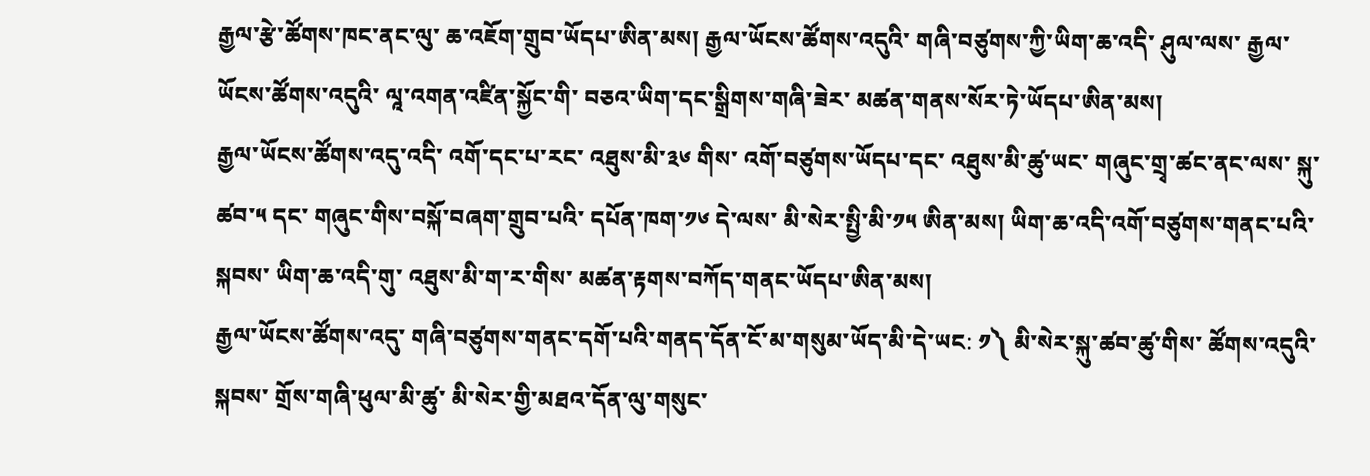རྒྱལ་རྩེ་ཚོགས་ཁང་ནང་ལུ་ ཆ་འཇོག་གྲུབ་ཡོདཔ་ཨིན་མས། རྒྱལ་ཡོངས་ཚོགས་འདུའི་ གཞི་བཙུགས་ཀྱི་ཡིག་ཆ་འདི་ ཤུལ་ལས་ རྒྱལ་ཡོངས་ཚོགས་འདུའི་ ལཱ་འགན་འཛིན་སྐྱོང་གི་ བཅའ་ཡིག་དང་སྒྲིགས་གཞི་ཟེར་ མཚན་གནས་སོར་ཏེ་ཡོདཔ་ཨིན་མས།
རྒྱལ་ཡོངས་ཚོགས་འདུ་འདི་ འགོ་དང་པ་རང་ འཐུས་མི་༣༦ གིས་ འགོ་བཙུགས་ཡོདཔ་དང་ འཐུས་མི་ཚུ་ཡང་ གཞུང་གྲྭ་ཚང་ནང་ལས་ སྐུ་ཚབ་༥ དང་ གཞུང་གིས་བསྐོ་བཞག་གྲུབ་པའི་ དཔོན་ཁག་༡༦ དེ་ལས་ མི་སེར་སྤྱི་མི་༡༥ ཨིན་མས། ཡིག་ཆ་འདི་འགོ་བཙུགས་གནང་པའི་སྐབས་ ཡིག་ཆ་འདི་གུ་ འཐུས་མི་ག་ར་གིས་ མཚན་རྟགས་བཀོད་གནང་ཡོདཔ་ཨིན་མས།
རྒྱལ་ཡོངས་ཚོགས་འདུ་ གཞི་བཙུགས་གནང་དགོ་པའི་གནད་དོན་ངོ་མ་གསུམ་ཡོད་མི་དེ་ཡང: ༡༽ མི་སེར་སྐུ་ཚབ་ཚུ་གིས་ ཚོགས་འདུའི་སྐབས་ གྲོས་གཞི་ཕུལ་མི་ཚུ་ མི་སེར་གྱི་མཐའ་དོན་ལུ་གསུང་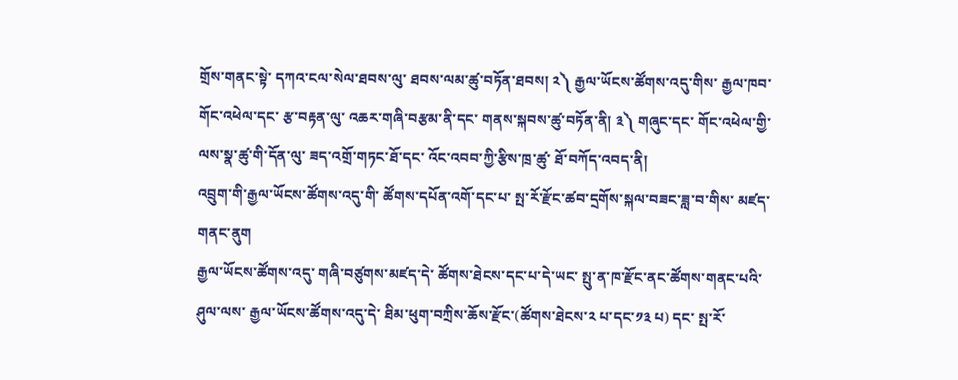གྲོས་གནང་སྟེ་ དཀའ་ངལ་སེལ་ཐབས་ལུ་ ཐབས་ལམ་ཚུ་བཏོན་ཐབས། ༢༽ རྒྱལ་ཡོངས་ཚོགས་འདུ་གིས་ རྒྱལ་ཁབ་གོང་འཕེལ་དང་ རྩ་བརྟན་ལུ་ འཆར་གཞི་བརྩམ་ནི་དང་ གནས་སྐབས་ཚུ་བཏོན་ནི། ༣༽ གཞུང་དང་ གོང་འཕེལ་གྱི་ལས་སྣ་ཚུ་གི་དོན་ལུ་ ཟད་འགྲོ་གཏང་ཐོ་དང་ འོང་འབབ་ཀྱི་རྩིས་ཁྲ་ཚུ་ ཐོ་བཀོད་འབད་ནི།
འབྲུག་གི་རྒྱལ་ཡོངས་ཚོགས་འདུ་གི་ ཚོགས་དཔོན་འགོ་དང་པ་ སྤ་རོ་རྫོང་ཚབ་དྲགོས་སྐལ་བཟང་ཟླ་བ་གིས་ མཛད་གནང་ནུག
རྒྱལ་ཡོངས་ཚོགས་འདུ་ གཞི་བཙུགས་མཛད་དེ་ ཚོགས་ཐེངས་དང་པ་དེ་ཡང་ སྤུ་ན་ཁ་རྫོང་ནང་ཚོགས་གནང་པའི་ཤུལ་ལས་ རྒྱལ་ཡོངས་ཚོགས་འདུ་དེ་ ཐིམ་ཕུག་བཀྲིས་ཆོས་རྫོང་(ཚོགས་ཐེངས་༢ པ་དང་༡༣ པ) དང་ སྤ་རོ་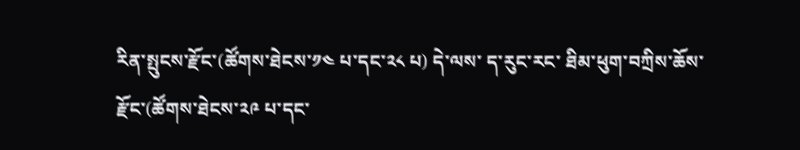རིན་སྤུངས་རྫོང་(ཚོགས་ཐེངས་༡༤ པ་དང་༢༨ པ) དེ་ལས་ ད་རུང་རང་ ཐིམ་ཕུག་བཀྲིས་ཆོས་རྫོང་(ཚོགས་ཐེངས་༢༩ པ་དང་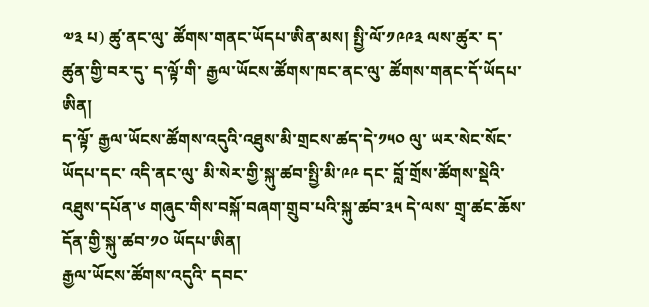༧༣ པ) ཚུ་ནང་ལུ་ ཚོགས་གནང་ཡོདཔ་ཨིན་མས། སྤྱི་ལོ་༡༩༩༣ ལས་ཚུར་ ད་ཚུན་གྱི་བར་དུ་ ད་ལྟོ་གི་ རྒྱལ་ཡོངས་ཚོགས་ཁང་ནང་ལུ་ ཚོགས་གནང་དོ་ཡོདཔ་ཨིན།
ད་ལྟོ་ རྒྱལ་ཡོངས་ཚོགས་འདུའི་འཐུས་མི་གྲངས་ཚད་དེ་༡༥༠ ལུ་ ཡར་སེང་སོང་ཡོདཔ་དང་ འདི་ནང་ལུ་ མི་སེར་གྱི་སྐུ་ཚབ་སྤྱི་མི་༩༩ དང་ བློ་གྲོས་ཚོགས་སྡེའི་འཐུས་དཔོན་༦ གཞུང་གིས་བསྐོ་བཞག་གྲུབ་པའི་སྐུ་ཚབ་༣༥ དེ་ལས་ གྲྭ་ཚང་ཆོས་དོན་གྱི་སྐུ་ཚབ་༡༠ ཡོདཔ་ཨིན།
རྒྱལ་ཡོངས་ཚོགས་འདུའི་ དབང་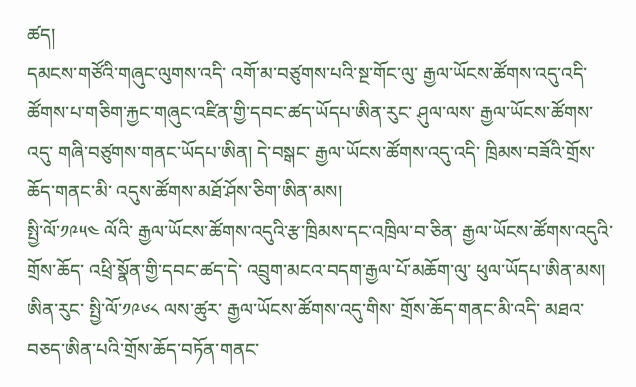ཚད།
དམངས་གཙོའི་གཞུང་ལུགས་འདི་ འགོ་མ་བཙུགས་པའི་སྔ་གོང་ལུ་ རྒྱལ་ཡོངས་ཚོགས་འདུ་འདི་ ཚོགས་པ་གཅིག་རྐྱང་གཞུང་འཛིན་གྱི་དབང་ཚད་ཡོདཔ་ཨིན་རུང་ ཤུལ་ལས་ རྒྱལ་ཡོངས་ཚོགས་འདུ་ གཞི་བཙུགས་གནང་ཡོདཔ་ཨིན། དེ་བསྒང་ རྒྱལ་ཡོངས་ཚོགས་འདུ་འདི་ ཁྲིམས་བཟོའི་གྲོས་ཆོད་གནང་མི་ འདུས་ཚོགས་མཐོ་ཤོས་ཅིག་ཨིན་མས།
སྤྱི་ལོ་༡༩༥༤ ལོའི་ རྒྱལ་ཡོངས་ཚོགས་འདུའི་རྩ་ཁྲིམས་དང་འཁྲིལ་བ་ཅིན་ རྒྱལ་ཡོངས་ཚོགས་འདུའི་གྲོས་ཆོད་ འཕྲི་སྣོན་གྱི་དབང་ཚད་དེ་ འབྲུག་མངའ་བདག་རྒྱལ་པོ་མཆོག་ལུ་ ཕུལ་ཡོདཔ་ཨིན་མས། ཨིན་རུང་ སྤྱི་ལོ་༡༩༦༨ ལས་ཚུར་ རྒྱལ་ཡོངས་ཚོགས་འདུ་གིས་ གྲོས་ཆོད་གནང་མི་འདི་ མཐའ་བཅད་ཨིན་པའི་གྲོས་ཆོད་བཏོན་གནང་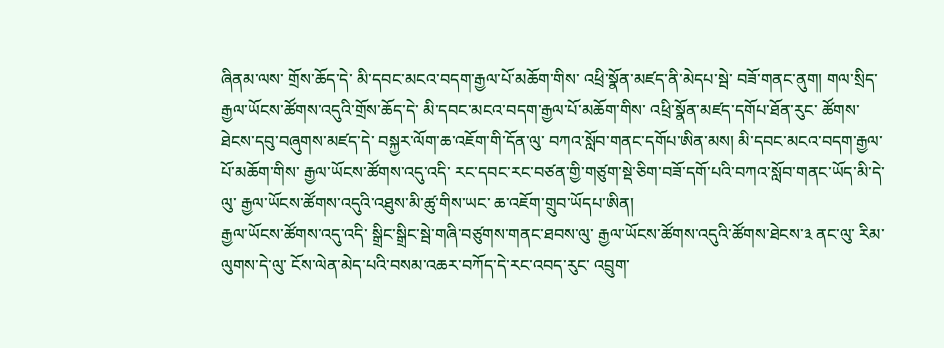ཞིནམ་ལས་ གྲོས་ཆོད་དེ་ མི་དབང་མངའ་བདག་རྒྱལ་པོ་མཆོག་གིས་ འཕྲི་སྣོན་མཛད་ནི་མེདཔ་སྦེ་ བཟོ་གནང་ནུག། གལ་སྲིད་ རྒྱལ་ཡོངས་ཚོགས་འདུའི་གྲོས་ཆོད་དེ་ མི་དབང་མངའ་བདག་རྒྱལ་པོ་མཆོག་གིས་ འཕྲི་སྣོན་མཛད་དགོཔ་ཐོན་རུང་ ཚོགས་ཐེངས་དབུ་བཞུགས་མཛད་དེ་ བསྐྱར་ལོག་ཆ་འཇོག་གི་དོན་ལུ་ བཀའ་སློབ་གནང་དགོཔ་ཨིན་མས། མི་དབང་མངའ་བདག་རྒྱལ་པོ་མཆོག་གིས་ རྒྱལ་ཡོངས་ཚོགས་འདུ་འདི་ རང་དབང་རང་བཙན་གྱི་གཙུག་སྡེ་ཅིག་བཟོ་དགོ་པའི་བཀའ་སློབ་གནང་ཡོད་མི་དེ་ལུ་ རྒྱལ་ཡོངས་ཚོགས་འདུའི་འཐུས་མི་ཚུ་གིས་ཡང་ ཆ་འཇོག་གྲུབ་ཡོདཔ་ཨིན།
རྒྱལ་ཡོངས་ཚོགས་འདུ་འདི་ སྒྲིང་སྒྲིང་སྦེ་གཞི་བཙུགས་གནང་ཐབས་ལུ་ རྒྱལ་ཡོངས་ཚོགས་འདུའི་ཚོགས་ཐེངས་༣ ནང་ལུ་ རིམ་ལུགས་དེ་ལུ་ ངོས་ལེན་མེད་པའི་བསམ་འཆར་བཀོད་དེ་རང་འབད་རུང་ འབྲུག་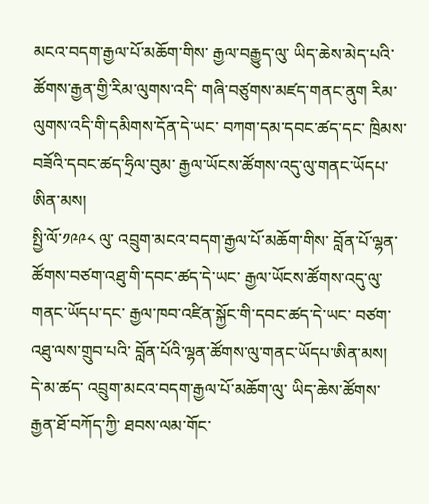མངའ་བདག་རྒྱལ་པོ་མཆོག་གིས་ རྒྱལ་བརྒྱུད་ལུ་ ཡིད་ཆེས་མེད་པའི་ཚོགས་རྒྱན་གྱི་རིམ་ལུགས་འདི་ གཞི་བཙུགས་མཛད་གནང་ནུག རིམ་ལུགས་འདི་གི་དམིགས་དོན་དེ་ཡང་ བཀག་དམ་དབང་ཚད་དང་ ཁྲིམས་བཟོའི་དབང་ཚད་ཧྲིལ་བུམ་ རྒྱལ་ཡོངས་ཚོགས་འདུ་ལུ་གནང་ཡོདཔ་ཨིན་མས།
སྤྱི་ལོ་༡༩༩༨ ལུ་ འབྲུག་མངའ་བདག་རྒྱལ་པོ་མཆོག་གིས་ བློན་པོ་ལྷན་ཚོགས་བཙག་འཐུ་གི་དབང་ཚད་དེ་ཡང་ རྒྱལ་ཡོངས་ཚོགས་འདུ་ལུ་གནང་ཡོདཔ་དང་ རྒྱལ་ཁབ་འཛིན་སྐྱོང་གི་དབང་ཚད་དེ་ཡང་ བཙག་འཐུ་ལས་གྲུབ་པའི་ བློན་པོའི་ལྷན་ཚོགས་ལུ་གནང་ཡོདཔ་ཨིན་མས། དེ་མ་ཚད་ འབྲུག་མངའ་བདག་རྒྱལ་པོ་མཆོག་ལུ་ ཡིད་ཆེས་ཚོགས་རྒྱན་ཐོ་བཀོད་ཀྱི་ ཐབས་ལམ་གོང་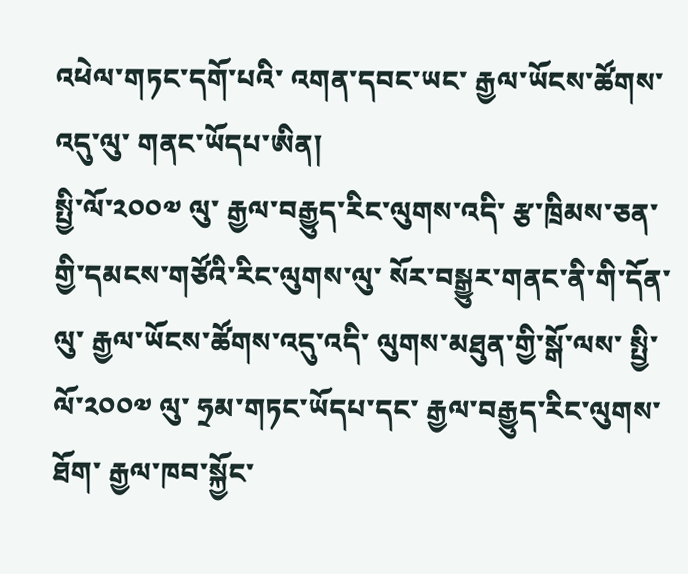འཕེལ་གཏང་དགོ་པའི་ འགན་དབང་ཡང་ རྒྱལ་ཡོངས་ཚོགས་འདུ་ལུ་ གནང་ཡོདཔ་ཨིན།
སྤྱི་ལོ་༢༠༠༧ ལུ་ རྒྱལ་བརྒྱུད་རིང་ལུགས་འདི་ རྩ་ཁྲིམས་ཅན་གྱི་དམངས་གཙོའི་རིང་ལུགས་ལུ་ སོར་བསྒྱུར་གནང་ནི་གི་དོན་ལུ་ རྒྱལ་ཡོངས་ཚོགས་འདུ་འདི་ ལུགས་མཐུན་གྱི་སྒོ་ལས་ སྤྱི་ལོ་༢༠༠༧ ལུ་ ཧྲམ་གཏང་ཡོདཔ་དང་ རྒྱལ་བརྒྱུད་རིང་ལུགས་ཐོག་ རྒྱལ་ཁབ་སྐྱོང་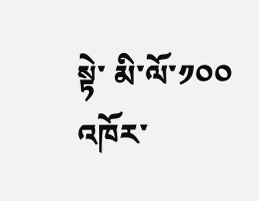སྟེ་ མི་ལོ་༡༠༠ འཁོར་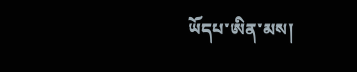ཡོདཔ་ཨིན་མས།